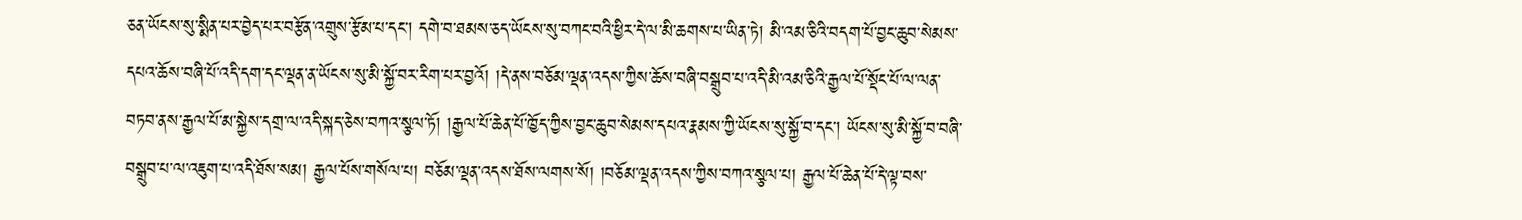ཅན་ཡོངས་སུ་སྨིན་པར་བྱེད་པར་བརྩོན་འགྲུས་རྩོམ་པ་དང་། དགེ་བ་ཐམས་ཅད་ཡོངས་སུ་བཀང་བའི་ཕྱིར་དེ་ལ་མི་ཆགས་པ་ཡིན་ཏེ། མི་འམ་ཅིའི་བདག་པོ་བྱང་ཆུབ་སེམས་དཔའ་ཆོས་བཞི་པོ་འདི་དག་དང་ལྡན་ན་ཡོངས་སུ་མི་སྐྱོ་བར་རིག་པར་བྱའོ། །དེ་ནས་བཅོམ་ལྡན་འདས་ཀྱིས་ཆོས་བཞི་བསྒྲུབ་པ་འདི་མི་འམ་ཅིའི་རྒྱལ་པོ་སྡོང་པོ་ལ་ལན་བཏབ་ནས་རྒྱལ་པོ་མ་སྐྱེས་དགྲ་ལ་འདི་སྐད་ཅེས་བཀའ་སྩལ་ཏོ། །རྒྱལ་པོ་ཆེན་པོ་ཁྱོད་ཀྱིས་བྱང་ཆུབ་སེམས་དཔའ་རྣམས་ཀྱི་ཡོངས་སུ་སྐྱོ་བ་དང་། ཡོངས་སུ་མི་སྐྱོ་བ་བཞི་བསྒྲུབ་པ་ལ་འཇུག་པ་འདི་ཐོས་སམ། རྒྱལ་པོས་གསོལ་པ། བཅོམ་ལྡན་འདས་ཐོས་ལགས་སོ། །བཅོམ་ལྡན་འདས་ཀྱིས་བཀའ་སྩལ་པ། རྒྱལ་པོ་ཆེན་པོ་དེ་ལྟ་བས་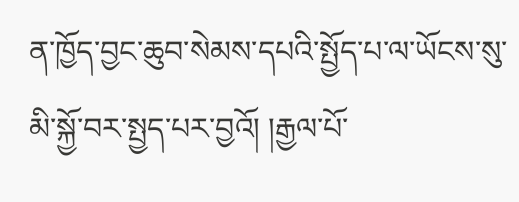ན་ཁྱོད་བྱང་ཆུབ་སེམས་དཔའི་སྤྱོད་པ་ལ་ཡོངས་སུ་མི་སྐྱོ་བར་སྤྱད་པར་བྱའོ། །རྒྱལ་པོ་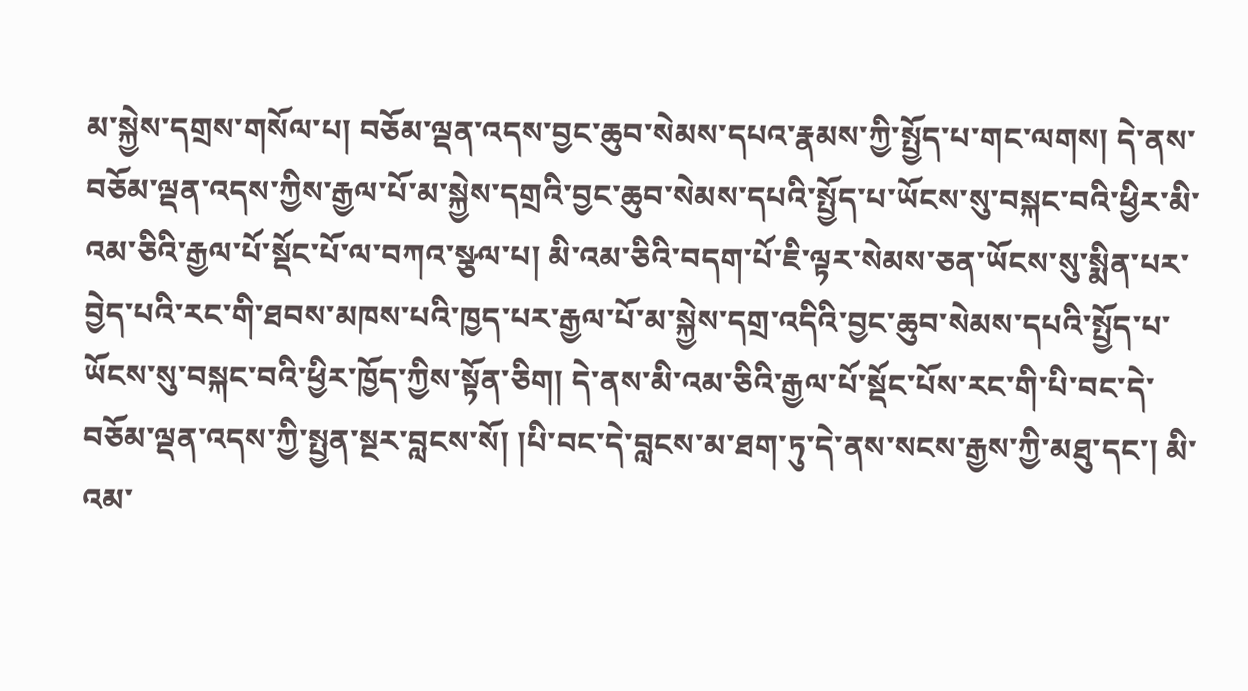མ་སྐྱེས་དགྲས་གསོལ་པ། བཅོམ་ལྡན་འདས་བྱང་ཆུབ་སེམས་དཔའ་རྣམས་ཀྱི་སྤྱོད་པ་གང་ལགས། དེ་ནས་བཅོམ་ལྡན་འདས་ཀྱིས་རྒྱལ་པོ་མ་སྐྱེས་དགྲའི་བྱང་ཆུབ་སེམས་དཔའི་སྤྱོད་པ་ཡོངས་སུ་བསྐང་བའི་ཕྱིར་མི་འམ་ཅིའི་རྒྱལ་པོ་སྡོང་པོ་ལ་བཀའ་སྩལ་པ། མི་འམ་ཅིའི་བདག་པོ་ཇི་ལྟར་སེམས་ཅན་ཡོངས་སུ་སྨིན་པར་བྱེད་པའི་རང་གི་ཐབས་མཁས་པའི་ཁྱད་པར་རྒྱལ་པོ་མ་སྐྱེས་དགྲ་འདིའི་བྱང་ཆུབ་སེམས་དཔའི་སྤྱོད་པ་ཡོངས་སུ་བསྐང་བའི་ཕྱིར་ཁྱོད་ཀྱིས་སྟོན་ཅིག། དེ་ནས་མི་འམ་ཅིའི་རྒྱལ་པོ་སྡོང་པོས་རང་གི་པི་བང་དེ་བཅོམ་ལྡན་འདས་ཀྱི་སྤྱན་སྔར་བླངས་སོ། །པི་བང་དེ་བླངས་མ་ཐག་ཏུ་དེ་ནས་སངས་རྒྱས་ཀྱི་མཐུ་དང་། མི་འམ་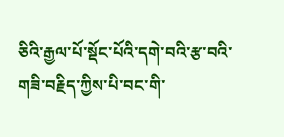ཅིའི་རྒྱལ་པོ་སྡོང་པོའི་དགེ་བའི་རྩ་བའི་གཟི་བརྗིད་ཀྱིས་པི་བང་གི་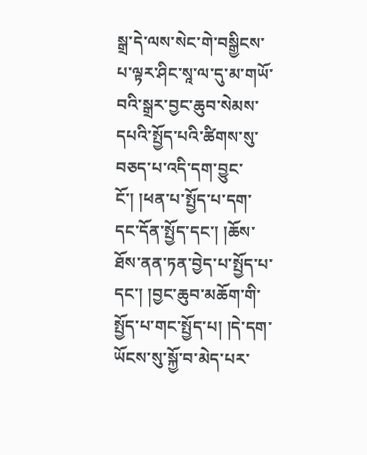སྒྲ་དེ་ལས་སེང་གེ་བསྒྱིངས་པ་ལྟར་ཤིང་སཱ་ལ་དུ་མ་གཡོ་བའི་སྒྲར་བྱང་ཆུབ་སེམས་དཔའི་སྤྱོད་པའི་ཚིགས་སུ་བཅད་པ་འདི་དག་བྱུང་ངོ་། །ཕན་པ་སྤྱོད་པ་དག་དང་དོན་སྤྱོད་དང་། །ཆོས་ཐོས་ནན་ཏན་བྱེད་པ་སྤྱོད་པ་དང་། །བྱང་ཆུབ་མཆོག་གི་སྤྱོད་པ་གང་སྤྱོད་པ། །དེ་དག་ཡོངས་སུ་སྐྱོ་བ་མེད་པར་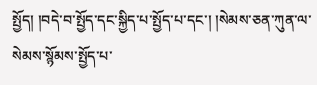སྤྱོད། །བདེ་བ་སྤྱོད་དང་སྐྱིད་པ་སྤྱོད་པ་དང་། །སེམས་ཅན་ཀུན་ལ་སེམས་སྙོམས་སྤྱོད་པ་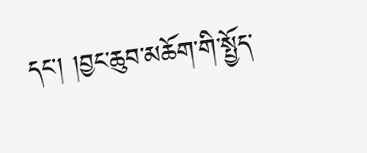དང་། །བྱང་ཆུབ་མཆོག་གི་སྤྱོད་